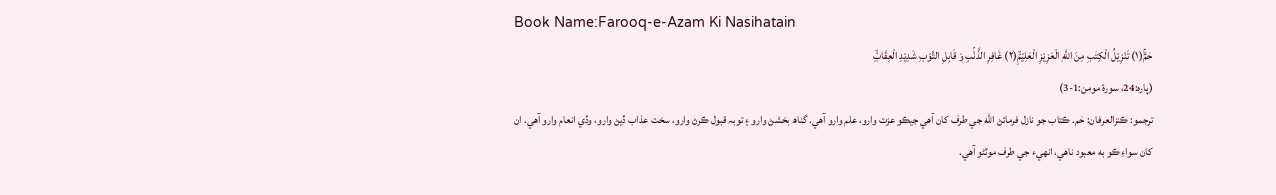Book Name:Farooq-e-Azam Ki Nasihatain
حٰمٓۚ(۱) تَنْزِیْلُ الْكِتٰبِ مِنَ اللّٰهِ الْعَزِیْزِ الْعَلِیْمِۙ(۲) غَافِرِ الذَّنْۢبِ وَ قَابِلِ التَّوْبِ شَدِیْدِ الْعِقَابِۙ
(پارہ:24، سورۂ مومن:1-3)
ترجمو: ڪنزالعرفان: حٰم. ڪتاب جو نازل فرمائڻ الله جي طرف کان آهي جيڪو عزت وارو، علم وارو آهي. گناھ بخشڻ وارو ۽ توبہ قبول ڪرڻ وارو، سخت عذاب ڏيڻ وارو، وڏي انعام وارو آهي. ان کان سواءِ ڪو به معبود ناهي، انهيء جي طرف موٽڻو آهي.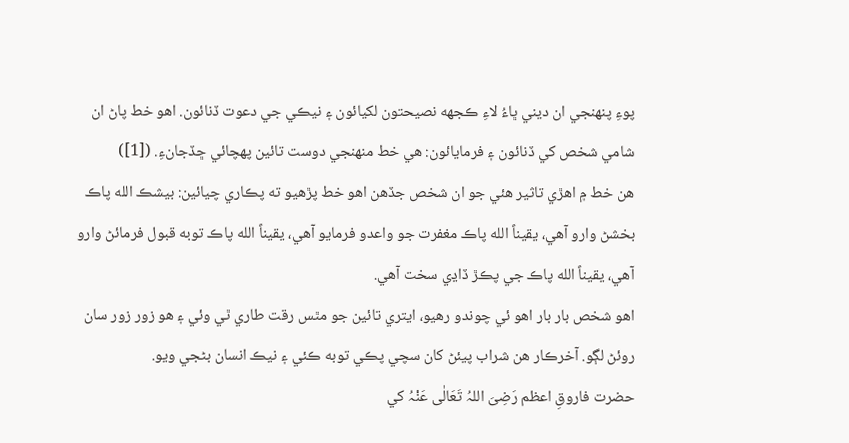پوءِ پنهنجي ان ديني ڀاءُ لاءِ ڪجهه نصيحتون لکيائون ۽ نيڪي جي دعوت ڏنائون. اهو خط پاڻ ان شامي شخص کي ڏنائون ۽ فرمايائون: هي خط منهنجي دوست تائين پهچائي ڇڏجانءِ. ([1])
هن خط ۾ اهڙي تاثير هئي جو ان شخص جڏهن اهو خط پڙهيو ته پڪاري چيائين: بيشڪ الله پاڪ بخشڻ وارو آهي، يقيناً الله پاڪ مغفرت جو واعدو فرمايو آهي، يقيناً الله پاڪ توبه قبول فرمائڻ وارو آهي، يقيناً الله پاڪ جي پڪڙ ڏاڍي سخت آهي.
اهو شخص بار بار اهو ئي چوندو رهيو، ايتري تائين جو مٿس رقت طاري ٿي وئي ۽ هو زور زور سان روئڻ لڳو. آخرڪار هن شراب پيئڻ کان سچي پڪي توبه ڪئي ۽ نيڪ انسان بڻجي ويو.
حضرت فاروقِ اعظم رَضِیَ اللہُ تَعَالٰی عَنْہُ کي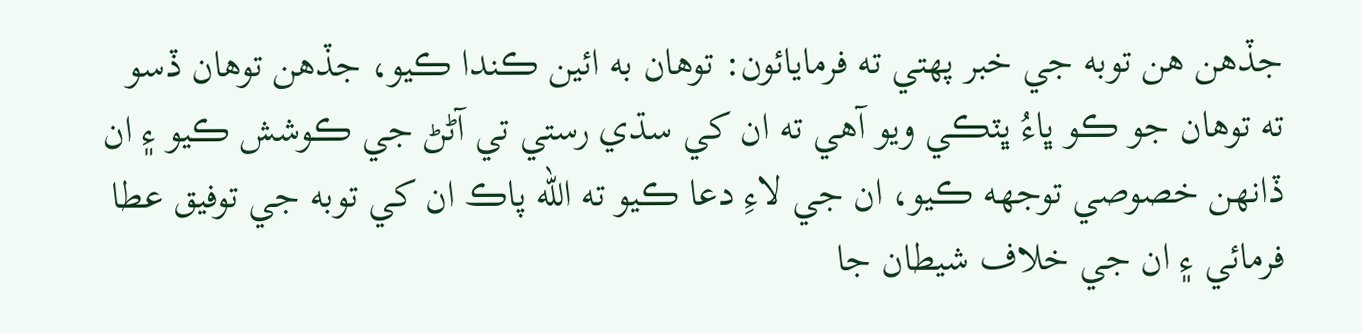جڏهن هن توبه جي خبر پهتي ته فرمايائون: توهان به ائين ڪندا ڪيو، جڏهن توهان ڏسو ته توهان جو ڪو ڀاءُ ڀٽڪي ويو آهي ته ان کي سڌي رستي تي آڻڻ جي ڪوشش ڪيو ۽ ان ڏانهن خصوصي توجهه ڪيو، ان جي لاءِ دعا ڪيو ته الله پاڪ ان کي توبه جي توفيق عطا فرمائي ۽ ان جي خلاف شيطان جا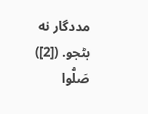مددگار نه بڻجو. ([2])
صَلُّوا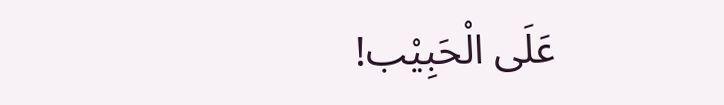عَلَی الْحَبِیْب!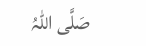صَلَّی اللہُ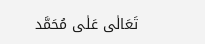تَعَالٰی عَلٰی مُحَمَّد